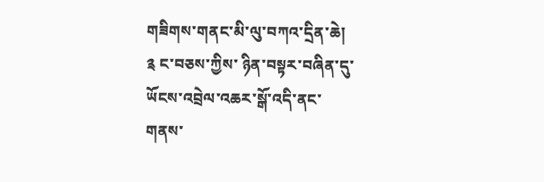གཟིགས་གནང་མི་ལུ་བཀའ་དྲིན་ཆེ།
༉ ང་བཅས་ཀྱིས་ ཉིན་བསྟར་བཞིན་དུ་
ཡོངས་འབྲེལ་འཆར་སྒོ་འདི་ནང་
གནས་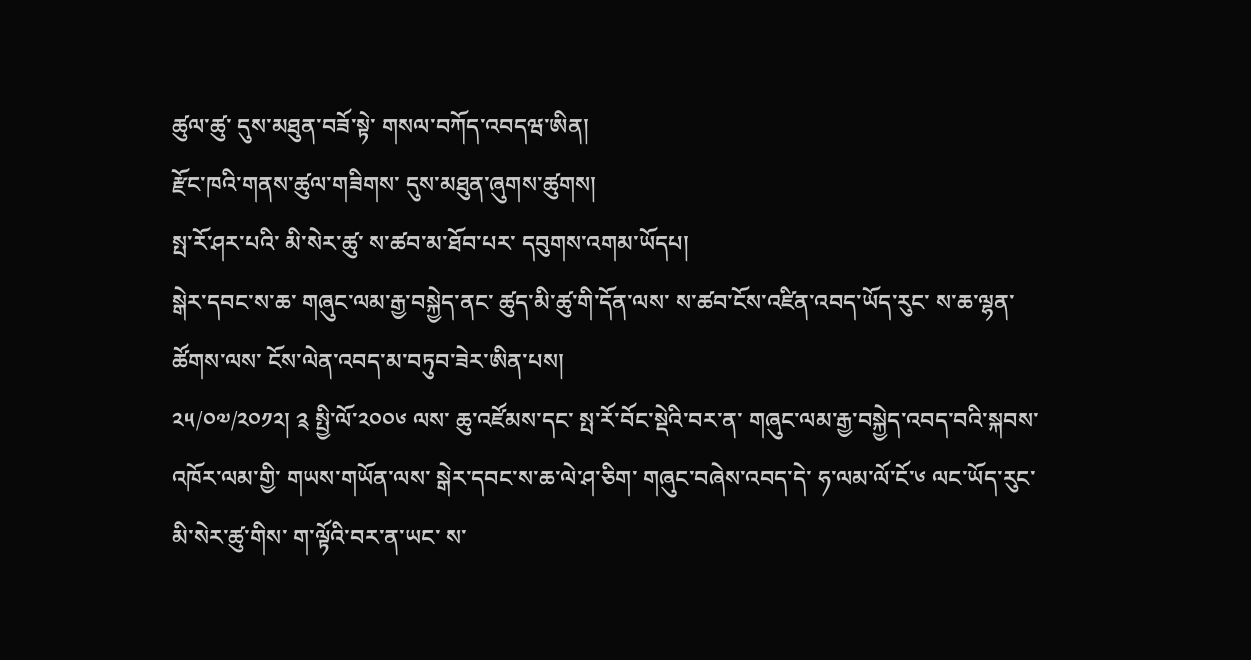ཚུལ་ཚུ་ དུས་མཐུན་བཟོ་སྟེ་ གསལ་བཀོད་འབདཝ་ཨིན།
རྫོང་ཁའི་གནས་ཚུལ་གཟིགས་ དུས་མཐུན་ཞུགས་ཚུགས།
སྤ་རོ་ཤར་པའི་ མི་སེར་ཚུ་ ས་ཚབ་མ་ཐོབ་པར་ དབུགས་འགམ་ཡོདཔ།
སྒེར་དབང་ས་ཆ་ གཞུང་ལམ་རྒྱ་བསྐྱེད་ནང་ ཚུད་མི་ཚུ་གི་དོན་ལས་ ས་ཚབ་ངོས་འཛིན་འབད་ཡོད་རུང་ ས་ཆ་ལྷན་ཚོགས་ལས་ ངོས་ལེན་འབད་མ་བཏུབ་ཟེར་ཨིན་པས།
༢༥/༠༧/༢༠༡༢། ༉ སྤྱི་ལོ་༢༠༠༦ ལས་ ཆུ་འཛོམས་དང་ སྤ་རོ་བོང་སྡེའི་བར་ན་ གཞུང་ལམ་རྒྱ་བསྐྱེད་འབད་བའི་སྐབས་ འཁོར་ལམ་གྱི་ གཡས་གཡོན་ལས་ སྒེར་དབང་ས་ཆ་ལེ་ཤ་ཅིག་ གཞུང་བཞེས་འབད་དེ་ ཧ་ལམ་ལོ་ངོ་༦ ལང་ཡོད་རུང་ མི་སེར་ཚུ་གིས་ ག་ལྟོའི་བར་ན་ཡང་ ས་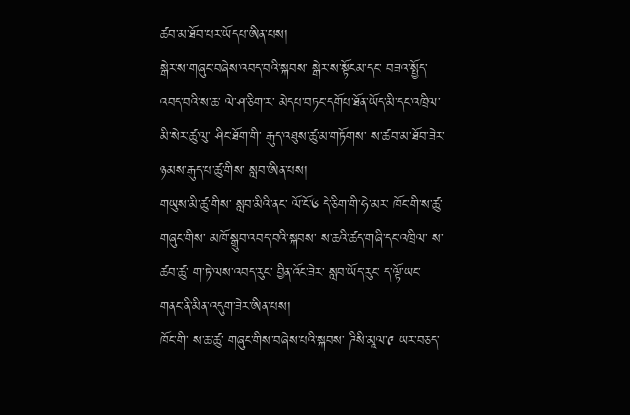ཚབ་མ་ཐོབ་པར་ཡོདཔ་ཨིན་པས།
སྒེར་ས་གཞུང་བཞེས་འབད་བའི་སྐབས་ སྒེར་ས་སྟོངམ་དང་ བཟའ་སྤྱོད་འབད་བའི་ས་ཆ་ ལེ་ཤ་ཅིག་ར་ མེདཔ་བཏང་དགོཔ་ཐོན་ཡོད་མི་དང་འཁྲིལ་ མི་སེར་ཚུ་ལུ་ ཤིང་ཐོག་གི་ རྒུད་འཐུས་ཚུ་མ་གཏོགས་ ས་ཚབ་མ་ཐོབ་ཟེར་ ཉམས་རྒུད་པ་ཚུ་གིས་ སླབ་ཨིན་པས།
གཡུས་མི་ཚུ་གིས་ སླབ་མིའི་ནང་ ལོ་ངོ་༦ དེ་ཅིག་གི་ཧེ་མར་ ཁོང་གི་ས་ཚུ་ གཞུང་གིས་ མཁོ་སྒྲུབ་འབད་བའི་སྐབས་ ས་ཆའི་ཚད་གཞི་དང་འཁྲིལ་ ས་ཚབ་ཚུ་ ག་ཏེ་ལས་འབད་རུང་ བྱིན་འོང་ཟེར་ སླབ་ཡོད་རུང་ ད་ལྟོ་ཡང་ གནང་ནི་མིན་འདུག་ཟེར་ཨིན་པས།
ཁོང་གི་ ས་ཆ་ཚུ་ གཞུང་གིས་བཞེས་པའི་སྐབས་ ཌིསི་མཱལ་༩ ཡར་བཅད་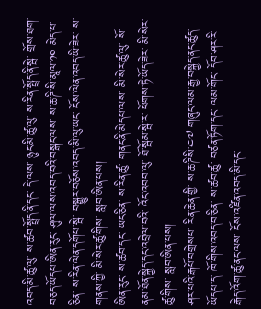འབད་མི་ཚུ་ལུ་ ས་ཚབ་སྤྲོད་ནི་དང་ དེ་ལས་ ཉུང་མི་ཚུ་ལུ་ ས་རིན་སྤྲོད་ནི་སྦེ་ གྲོས་ཐག་བཅད་ཡོདཔ་ཨིན་རུང་ ཤུལ་ལས་འབད་བའི་བསྒང་ལས་ ས་ཆ་ཌི་སི་མཱལ་༡༠ མེད་པ་ཅིན་ ས་རིན་ལེན་དགོཔ་སྦེ་ བསྒྱུར་བཅོས་འབད་མི་ལུ་ཡང་ ངོས་ལེན་འབད་ཡི་ཟེར་ ས་གནས་ཀྱི་ མི་སེར་ཚུ་གིས་ སླབ་ཨིན་པས།
ཨིན་རུང་ ས་ཚབ་དང་ ཡང་ཅིན་ ས་རིན་ཚུ་ གནང་ནི་མེདཔ་ལས་ མི་སེར་ཚུ་ལུ་ སོ་ནམ་ཐོན་སྐྱེད་དང་འབྲེལ་བའི་ འོང་འབབ་ལུ་ ཐོ་སྦོམ་སྦེ་ར་ ཕོགས་ཏེ་ཡོད་ཟེར་ མི་སེར་ཚུ་གིས་ སླབ་ཨིན་པས།
ཤར་པའི་རྒཔོ་བགྲེསཔ་ རིན་ཆེན་གྱི་ ས་ཆ་ཌིསི་༤༧ གཞུང་ལམ་རྒྱ་བསྐྱེད་ནང་ཚུད་ཡོདཔ་ད་ ཁོ་གིས་འབད་བ་ཅིན་ ས་ཚབ་ཚུ་ བཙན་ཏོག་དང་ ལམ་གོང་ དོབ་ཤར་རི་རྒེད་འོག་ཚུ་ནང་ལས་ ངོས་འཛིན་འབད་མི་དང་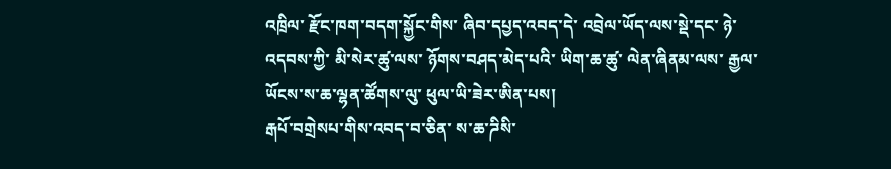འཁྲིལ་ རྫོང་ཁག་བདག་སྐྱོང་གིས་ ཞིབ་དཔྱད་འབད་དེ་ འབྲེལ་ཡོད་ལས་སྡེ་དང་ ཉེ་འདབས་ཀྱི་ མི་སེར་ཚུ་ལས་ ཉོགས་བཤད་མེད་པའི་ ཡིག་ཆ་ཚུ་ ལེན་ཞིནམ་ལས་ རྒྱལ་ཡོངས་ས་ཆ་ལྷན་ཚོགས་ལུ་ ཕུལ་ཡི་ཟེར་ཨིན་པས།
རྒཔོ་བགྲེསཔ་གིས་འབད་བ་ཅིན་ ས་ཆ་ཌིསི་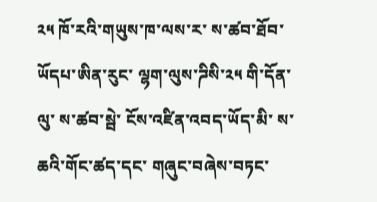༢༥ ཁོ་རའི་གཡུས་ཁ་ལས་ར་ ས་ཚབ་ཐོབ་ཡོདཔ་ཨིན་རུང་ ལྷག་ལུས་ཌིསི་༢༥ གི་དོན་ལུ་ ས་ཚབ་སྦེ་ ངོས་འཛིན་འབད་ཡོད་མི་ ས་ཆའི་གོང་ཚད་དང་ གཞུང་བཞེས་བཏང་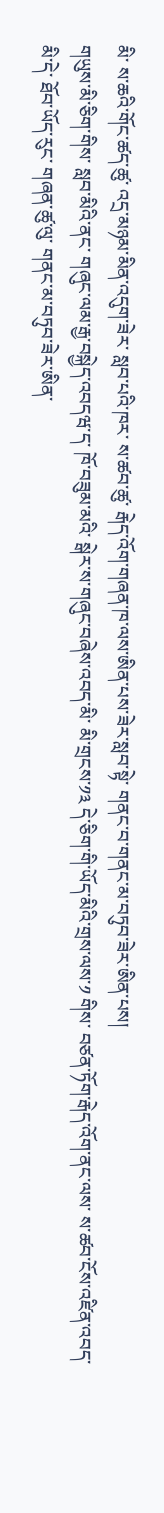མི་ ས་ཆའི་གོང་ཚད་ཚུ་ འདྲ་མཉམ་མིན་འདུག་ཟེར་ སླབ་པའི་ཁར་ ས་ཚབ་ཚུ་ རྒེད་འོག་གཞན་ཁ་ལས་ཨིན་པས་ཟེར་སླབ་སྟེ་ གནང་བ་གནང་མ་བཏུབ་ཟེར་ཨིན་པས།
གཡུས་མི་ཅིག་གིས་ སླབ་མིའི་ནང་ གཞུང་ལམ་རྒྱ་བསྐྱེད་འབདཝ་ད་ ཁོ་བཟུམ་མའི་ སྒེར་ས་གཞུང་བཞེས་འབད་མི་ མི་གྲངས་༡༣ དེ་ཅིག་གི་ཡོད་མིའི་གྲས་ལས་༡ གིས་ བཙན་ཏོག་རྒེད་འོག་ནང་ལས་ ས་ཚབ་ངོས་འཛིན་འབད་མི་དེ་ ཐོབ་ཡོད་རུང་ གཞན་ཚུ་ལུ་ གནང་མ་བཏུབ་ཟེར་ཨིན་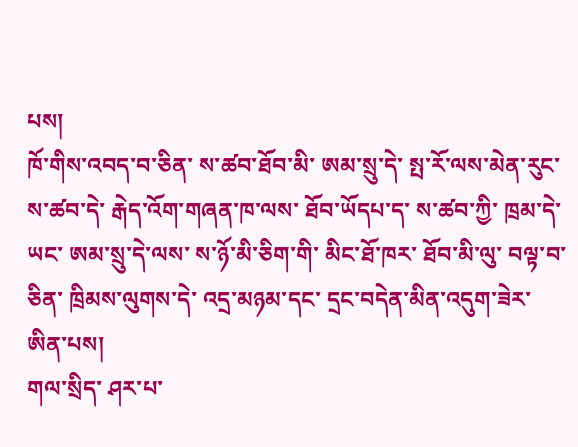པས།
ཁོ་གིས་འབད་བ་ཅིན་ ས་ཚབ་ཐོབ་མི་ ཨམ་སྲུ་དེ་ སྤ་རོ་ལས་མེན་རུང་ ས་ཚབ་དེ་ རྒེད་འོག་གཞན་ཁ་ལས་ ཐོབ་ཡོདཔ་ད་ ས་ཚབ་ཀྱི་ ཁྲམ་དེ་ཡང་ ཨམ་སྲུ་དེ་ལས་ ས་ཉོ་མི་ཅིག་གི་ མིང་ཐོ་ཁར་ ཐོབ་མི་ལུ་ བལྟ་བ་ཅིན་ ཁྲིམས་ལུགས་དེ་ འདྲ་མཉམ་དང་ དྲང་བདེན་མིན་འདུག་ཟེར་ཨིན་པས།
གལ་སྲིད་ ཤར་པ་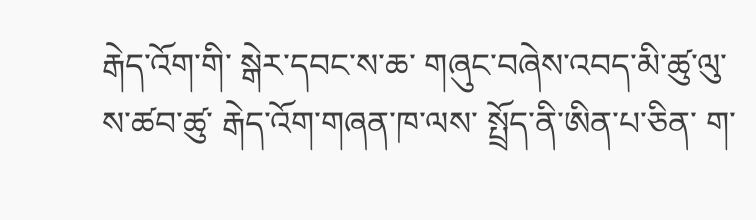རྒེད་འོག་གི་ སྒེར་དབང་ས་ཆ་ གཞུང་བཞེས་འབད་མི་ཚུ་ལུ་ ས་ཚབ་ཚུ་ རྒེད་འོག་གཞན་ཁ་ལས་ སྤྲོད་ནི་ཨིན་པ་ཅིན་ ག་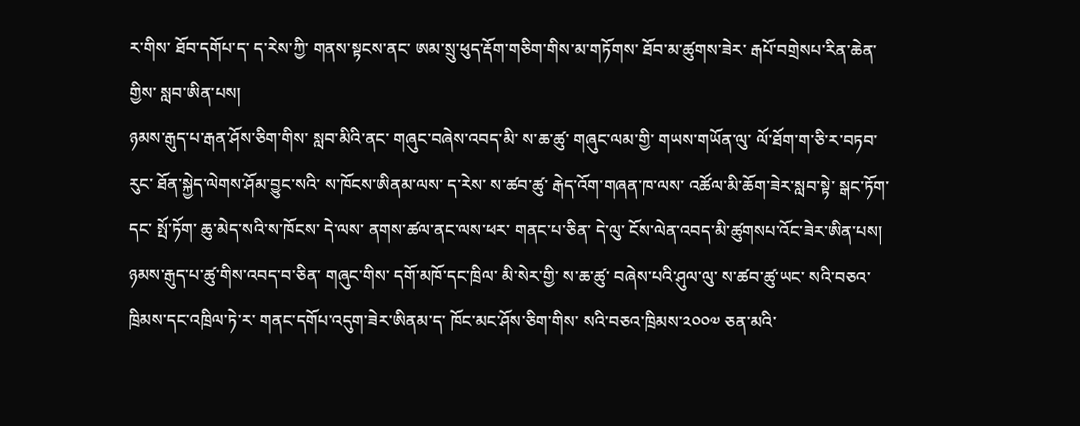ར་གིས་ ཐོབ་དགོཔ་ད་ ད་རེས་ཀྱི་ གནས་སྟངས་ནང་ ཨམ་སྲུ་ཕུད་རྡོག་གཅིག་གིས་མ་གཏོགས་ ཐོབ་མ་ཚུགས་ཟེར་ རྒཔོ་བགྲེསཔ་རིན་ཆེན་གྱིས་ སླབ་ཨིན་པས།
ཉམས་རྒུད་པ་རྒན་ཤོས་ཅིག་གིས་ སླབ་མིའི་ནང་ གཞུང་བཞེས་འབད་མི་ ས་ཆ་ཚུ་ གཞུང་ལམ་གྱི་ གཡས་གཡོན་ལུ་ ལོ་ཐོག་ག་ཅི་ར་བཏབ་རུང་ ཐོན་སྐྱེད་ལེགས་ཤོམ་བྱུང་སའི་ ས་ཁོངས་ཨིནམ་ལས་ ད་རེས་ ས་ཚབ་ཚུ་ རྒེད་འོག་གཞན་ཁ་ལས་ འཚོལ་མི་ཆོག་ཟེར་སླབ་སྟེ་ སྒང་ཏོག་དང་ སྤོ་ཏོག་ ཆུ་མེད་སའི་ས་ཁོངས་ དེ་ལས་ ནགས་ཚལ་ནང་ལས་ཕར་ གནང་པ་ཅིན་ དེ་ལུ་ ངོས་ལེན་འབད་མི་ཚུགསཔ་འོང་ཟེར་ཨིན་པས།
ཉམས་རྒུད་པ་ཚུ་གིས་འབད་བ་ཅིན་ གཞུང་གིས་ དགོ་མཁོ་དང་ཁྲིལ་ མི་སེར་གྱི་ ས་ཆ་ཚུ་ བཞེས་པའི་ཤུལ་ལུ་ ས་ཚབ་ཚུ་ཡང་ སའི་བཅའ་ཁྲིམས་དང་འཁྲིལ་ཏེ་ར་ གནང་དགོཔ་འདུག་ཟེར་ཨིནམ་ད་ ཁོང་མང་ཤོས་ཅིག་གིས་ སའི་བཅའ་ཁྲིམས་༢༠༠༧ ཅན་མའི་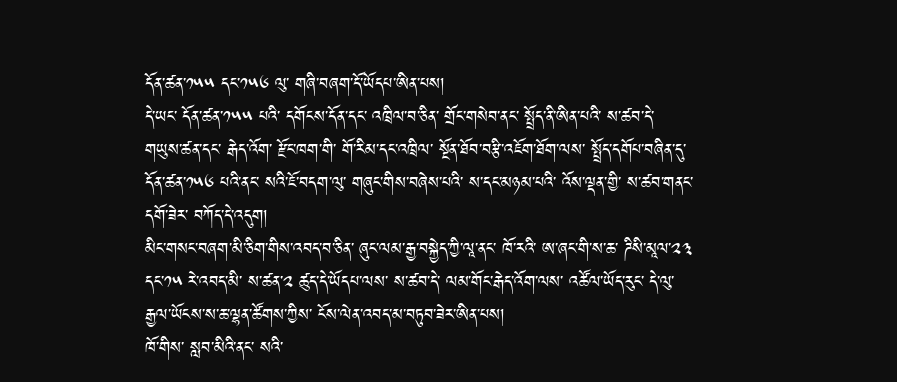དོན་ཚན་༡༥༥ དང་༡༥༦ ལུ་ གཞི་བཞག་དོ་ཡོདཔ་ཨིན་པས།
དེ་ཡང་ དོན་ཚན་༡༥༥ པའི་ དགོངས་དོན་དང་ འཁྲིལ་བ་ཅིན་ གྲོང་གསེབ་ནང་ སྤྲོད་ནི་ཨིན་པའི་ ས་ཚབ་དེ་ གཡུས་ཚན་དང་ རྒེད་འོག་ རྫོང་ཁག་གི་ གོ་རིམ་དང་འཁྲིལ་ སྔོན་ཐོབ་བརྩི་འཇོག་ཐོག་ལས་ སྤྲོད་དགོཔ་བཞིན་དུ་ དོན་ཚན་༡༥༦ པའི་ནང་ སའི་ཇོ་བདག་ལུ་ གཞུང་གིས་བཞེས་པའི་ ས་དང་མཉམ་པའི་ འོས་ལྡན་གྱི་ ས་ཚབ་གནང་དགོ་ཟེར་ བཀོད་དེ་འདུག།
མིང་གསང་བཞག་མི་ཅིག་གིས་འབད་བ་ཅིན་ ཞུང་ལམ་རྒྱ་བསྐྱེད་ཀྱི་ལཱ་ནང་ ཁོ་རའི་ ཨ་ཞང་གི་ས་ཆ་ ཌིསི་མཱལ་༢༣ དང་༡༥ རེ་འབད་མི་ ས་ཚན་༢ ཚུད་དེ་ཡོདཔ་ལས་ ས་ཚབ་དེ་ ལམ་གོང་རྒེད་འོག་ལས་ འཚོལ་ཡོད་རུང་ དེ་ལུ་ རྒྱལ་ཡོངས་ས་ཆ་ལྷན་ཚོགས་ཀྱིས་ ངོས་ལེན་འབད་མ་བཏུབ་ཟེར་ཨིན་པས།
ཁོ་གིས་ སླབ་མིའི་ནང་ སའི་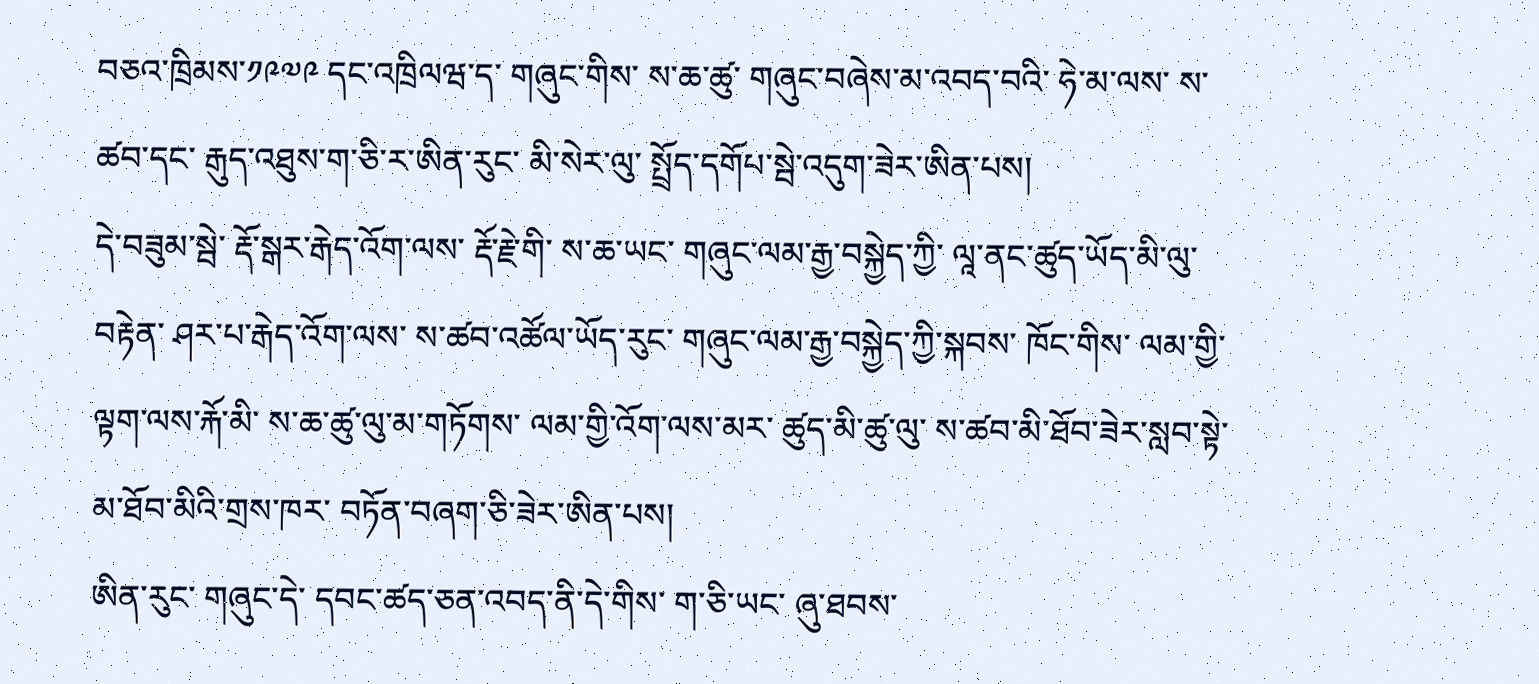བཅའ་ཁྲིམས་༡༩༧༩ དང་འཁྲིལཝ་ད་ གཞུང་གིས་ ས་ཆ་ཚུ་ གཞུང་བཞེས་མ་འབད་བའི་ ཧེ་མ་ལས་ ས་ཚབ་དང་ རྒུད་འཐུས་ག་ཅི་ར་ཨིན་རུང་ མི་སེར་ལུ་ སྤྲོད་དགོཔ་སྦེ་འདུག་ཟེར་ཨིན་པས།
དེ་བཟུམ་སྦེ་ རྡོ་སྒར་རྒེད་འོག་ལས་ རྡོ་རྗེ་གི་ ས་ཆ་ཡང་ གཞུང་ལམ་རྒྱ་བསྐྱེད་ཀྱི་ ལཱ་ནང་ཚུད་ཡོད་མི་ལུ་བརྟེན་ ཤར་པ་རྒེད་འོག་ལས་ ས་ཚབ་འཚོལ་ཡོད་རུང་ གཞུང་ལམ་རྒྱ་བསྐྱེད་ཀྱི་སྐབས་ ཁོང་གིས་ ལམ་གྱི་ལྟག་ལས་རྐོ་མི་ ས་ཆ་ཚུ་ལུ་མ་གཏོགས་ ལམ་གྱི་འོག་ལས་མར་ ཚུད་མི་ཚུ་ལུ་ ས་ཚབ་མི་ཐོབ་ཟེར་སླབ་སྟེ་ མ་ཐོབ་མིའི་གྲས་ཁར་ བཏོན་བཞག་ཅི་ཟེར་ཨིན་པས།
ཨིན་རུང་ གཞུང་དེ་ དབང་ཚད་ཅན་འབད་ནི་དེ་གིས་ ག་ཅི་ཡང་ ཞུ་ཐབས་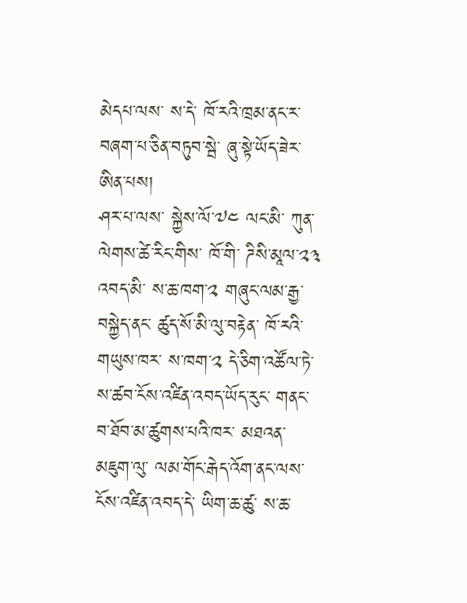མེདཔ་ལས་ ས་དེ་ ཁོ་རའི་ཁྲམ་ནང་ར་ བཞག་པ་ཅིན་བཏུབ་སྦེ་ ཞུ་སྟེ་ཡོད་ཟེར་ཨིན་པས།
ཤར་པ་ལས་ སྐྱེས་ལོ་༧༤ ལང་མི་ ཀུན་ལེགས་ཚེ་རིང་གིས་ ཁོ་གི་ ཌིསི་མཱལ་༢༣ འབད་མི་ ས་ཆ་ཁག་༢ གཞུང་ལམ་རྒྱ་བསྐྱེད་ནང་ ཚུད་སོ་མི་ལུ་བརྟེན་ ཁོ་རའི་གཡུས་ཁར་ ས་ཁག་༢ དེ་ཅིག་འཚོལ་ཏེ་ ས་ཚབ་ངོས་འཛིན་འབད་ཡོད་རུང་ གནང་བ་ཐོབ་མ་ཚུགས་པའི་ཁར་ མཐའན་མཇུག་ལུ་ ལམ་གོང་རྒེད་འོག་ནང་ལས་ ངོས་འཛིན་འབད་དེ་ ཡིག་ཆ་ཚུ་ ས་ཆ་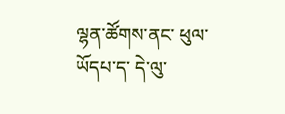ལྷན་ཚོགས་ནང་ ཕུལ་ཡོདཔ་ད་ དེ་ལུ་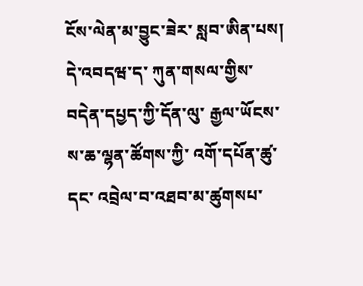ངོས་ལེན་མ་བྱུང་ཟེར་ སླབ་ཨིན་པས།
དེ་འབདཝ་ད་ ཀུན་གསལ་གྱིས་ བདེན་དཔྱད་ཀྱི་དོན་ལུ་ རྒྱལ་ཡོངས་ས་ཆ་ལྷན་ཚོགས་ཀྱི་ འགོ་དཔོན་ཚུ་དང་ འབྲེལ་བ་འཐབ་མ་ཚུགསཔ་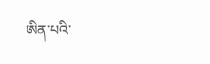ཨིན་པའི་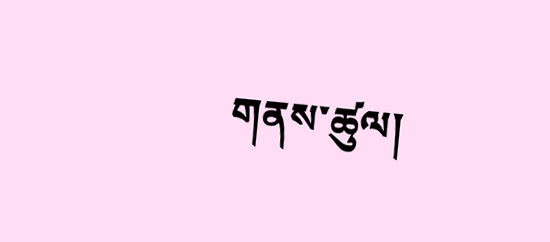གནས་ཚུལ།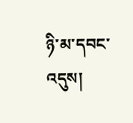ཉི་མ་དབང་འདུས།